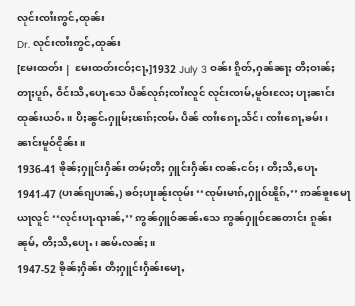လုင်းၸၢႆးဢွင်ႇထုၼ်း
Dr. လုင်းၸၢႆးဢွင်ႇထုၼ်း
[မႄးထတ်း | မႄးထတ်းငဝ်ႈငႃႇ]1932 July 3 ဝၼ်း ၵိူတ်ႇႁၼ်ၼႃႈ တီႈဝၢၼ်ႈတႃႈပူၵ်ႇ ဝဵင်းသီႇပေႃႉသေ ပဵၼ်လုၵ်ႈၸၢႆးလူင် လုင်းၸၢမ်ႇမူဝ်းလႄႈ ပႃႈၼၢင်းထုၼ်းယဝ်ႉ။ ပီႈၼွင်ႉႁူမ်ႈၽၢၵ်ႈၸမ်ႉ ပဵၼ် ၸၢႆးၵေႃႇသႅင်၊ ၸၢႆးၵေႃႇၶမ်း၊ ၼၢင်းမူဝ်ငိုၼ်း။
1936-41 ၶိုၼ်ႈႁူင်းႁဵၼ်း တမ်ႈတီႈ ႁူင်းႁဵၼ်း ၸၼ်ႉငဝ်ႈ၊ တီႈသီႇပေႃႉ
1941-47 (ပၢၼ်ၵျပၢၼ်ႇ) ၶဝ်ႈပႃးၼႂ်းၸုမ်း ‘‘ၸုမ်းမၢၵ်ႇႁူဝ်ၽိူၵ်ႇ’’ ဢၼ်ၶူးမေႃယႃလူင် ‘‘လုင်းပႃႉၺၢၼ်ႇ’’ ဢွၼ်ႁူဝ်ၼၼ်ႉသေ ဢွၼ်ႁူဝ်ၼႄတၢင်း ၵူၼ်းၼုမ်ႇ တီႈသီႇပေႃႉ၊ ၼမ်ႉလၼ်ႈ။
1947-52 ၶိုၼ်ႈႁဵၼ်း တီႈႁူင်းႁဵၼ်းမေႃႇ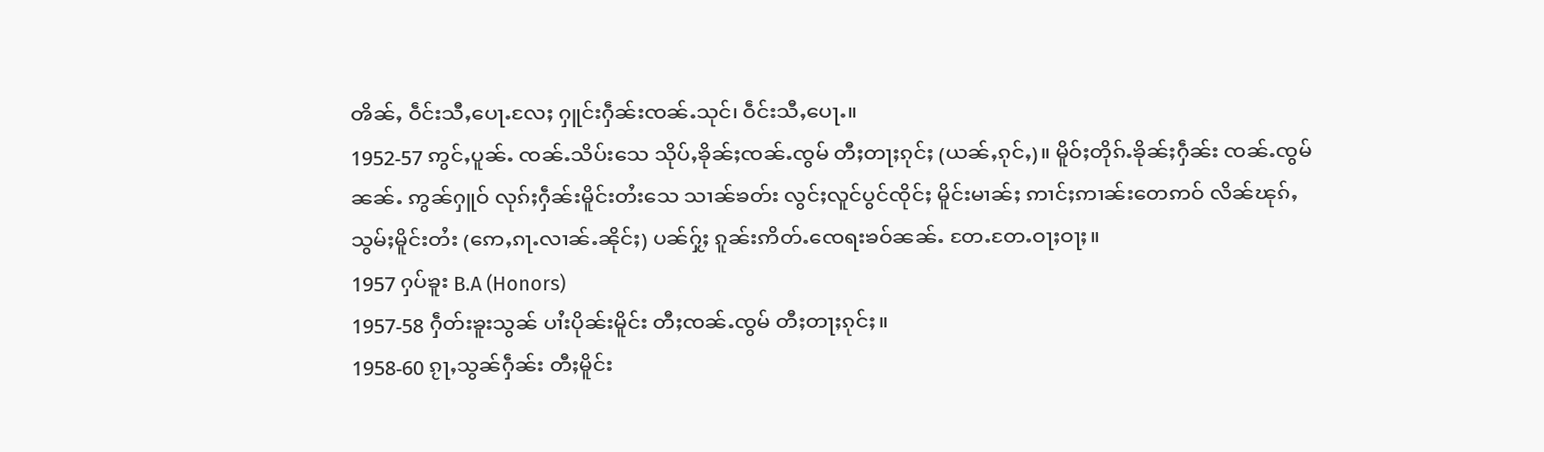ၻိၼ်ႇ ဝဵင်းသီႇပေႃႉလႄႈ ႁူင်းႁဵၼ်းၸၼ်ႉသုင်၊ ဝဵင်းသီႇပေႃႉ။
1952-57 ဢွင်ႇပူၼ်ႉ ၸၼ်ႉသိပ်းသေ သိုပ်ႇၶိုၼ်ႈၸၼ်ႉၸွမ် တီႈတႃႈၵုင်ႈ (ယၼ်ႇၵုင်ႇ)။ မိူဝ်ႈတိုၵ်ႉၶိုၼ်ႈႁဵၼ်း ၸၼ်ႉၸွမ်ၼၼ်ႉ ဢွၼ်ႁူဝ် လုၵ်ႈႁဵၼ်းမိူင်းတႆးသေ သၢၼ်ၶတ်း လွင်ႈလူင်ပွင်ၸိုင်ႈ မိူင်းမၢၼ်ႈ ဢၢင်ႈဢၢၼ်းတေဢဝ် လိၼ်ၽုၵ်ႇသွမ်ႈမိူင်းတႆး (ဢေႇၵႃႉလၢၼ်ႉၼိုင်ႈ) ပၼ်ႁႂ်ႈ ၵူၼ်းဢိတ်ႉၸေရးၶဝ်ၼၼ်ႉ တႄႉတႄႉဝႃႈဝႃႈ။
1957 ႁပ်ၶူး B.A (Honors)
1957-58 ႁဵတ်းၶူးသွၼ် ပၢႆးပိုၼ်းမိူင်း တီႈၸၼ်ႉၸွမ် တီႈတႃႈၵုင်ႈ။
1958-60 ၵႂႃႇသွၼ်ႁဵၼ်း တီႈမိူင်း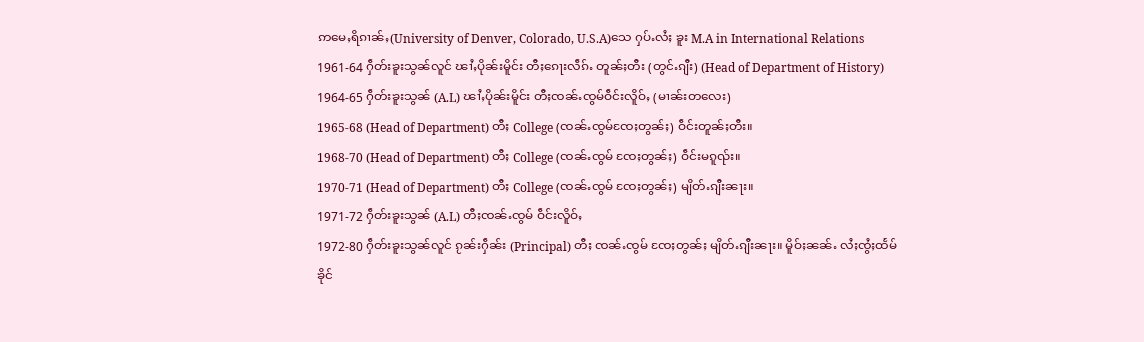ဢမေႇရိၵၢၼ်ႇ(University of Denver, Colorado, U.S.A)သေ ႁပ်ႉလႆႈ ၶူး M.A in International Relations
1961-64 ႁဵတ်းၶူးသွၼ်လူင် ၽၢႆႇပိုၼ်းမိူင်း တီႈၵေႃးလဵၵ်ႉ တူၼ်ႈတီး (တွင်ႉၵျီး) (Head of Department of History)
1964-65 ႁဵတ်းၶူးသွၼ် (A.L) ၽၢႆႇပိုၼ်းမိူင်း တီႈၸၼ်ႉၸွမ်ဝဵင်းလိူဝ်ႇ (မၢၼ်းတလေး)
1965-68 (Head of Department) တီႈ College (ၸၼ်ႉၸွမ်ၸႄႈတွၼ်ႈ) ဝဵင်းတူၼ်ႈတီး။
1968-70 (Head of Department) တီႈ College (ၸၼ်ႉၸွမ် ၸႄႈတွၼ်ႈ) ဝဵင်းမၵူၺ်း။
1970-71 (Head of Department) တီႈ College (ၸၼ်ႉၸွမ် ၸႄႈတွၼ်ႈ) မျိတ်ႉၵျီးၼႃး။
1971-72 ႁဵတ်းၶူးသွၼ် (A.L) တီႈၸၼ်ႉၸွမ် ဝဵင်းလိူဝ်ႇ
1972-80 ႁဵတ်းၶူးသွၼ်လူင် ၵႂၼ်းႁဵၼ်း (Principal) တီႈ ၸၼ်ႉၸွမ် ၸႄႈတွၼ်ႈ မျိတ်ႉၵျီးၼႃး။ မိူဝ်ႈၼၼ်ႉ လႆႈၸွႆႈထႅမ် ၶိုင်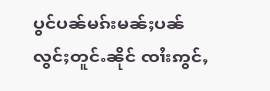ပွင်ပၼ်မၵ်းမၼ်ႈပၼ် လွင်ႈတူင်ႉၼိုင် ၸၢႆးဢွင်ႇ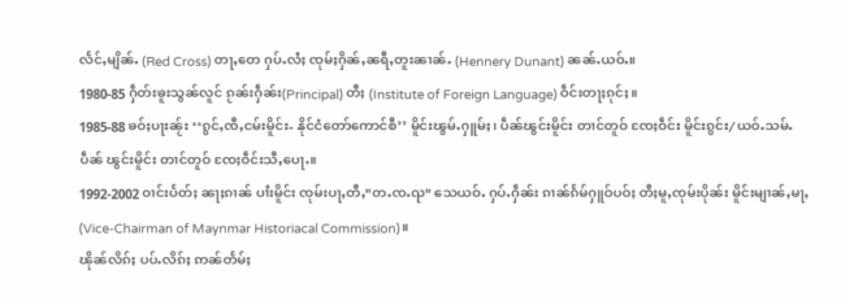လႅင်ႇမျိၼ်ႉ (Red Cross) တႃႇတေ ႁပ်ႉလႆႈ ၸုမ်ႈႁိၼ်ႇၼရီႇတူးၼၢၼ်ႉ (Hennery Dunant) ၼၼ်ႉယဝ်ႉ။
1980-85 ႁဵတ်းၶူးသွၼ်လူင် ၵႂၼ်းႁဵၼ်း(Principal) တီႈ (Institute of Foreign Language) ဝဵင်းတႃႈၵုင်ႈ။
1985-88 ၶဝ်ႈပႃးၼႂ်း ‘‘ၵွင်ႇၸီႇငမ်းမိူင်း- နိုင်ငံတော်ကောင်စီ’’ မိူင်းၽွမ်ႉႁူမ်ႈ၊ ပဵၼ်ၽွင်းမိူင်း တၢင်တူဝ် ၸႄႈဝဵင်း မိူင်းၵွင်း⁄ ယဝ်ႉသမ်ႉပဵၼ် ၽွင်းမိူင်း တၢင်တူဝ် ၸႄႈဝဵင်းသီႇပေႃႉ။
1992-2002 ဝၢင်းပႅတ်ႈ ၼႃႈၵၢၼ် ပၢႆးမိူင်း ၸုမ်းပႃႇတီႇ"တႉၸႉၺ" သေယဝ်ႉ ႁပ်ႉႁဵၼ်း ၵၢၼ်ၵႅမ်ႁူဝ်ပဝ်ႈ တီႈမူႇၸုမ်းပိုၼ်း မိူင်းမျၢၼ်ႇမႃႇ (Vice-Chairman of Maynmar Historiacal Commission)။
ၽိုၼ်လိၵ်ႈ ပပ်ႉလိၵ်ႈ ဢၼ်တႅမ်ႈ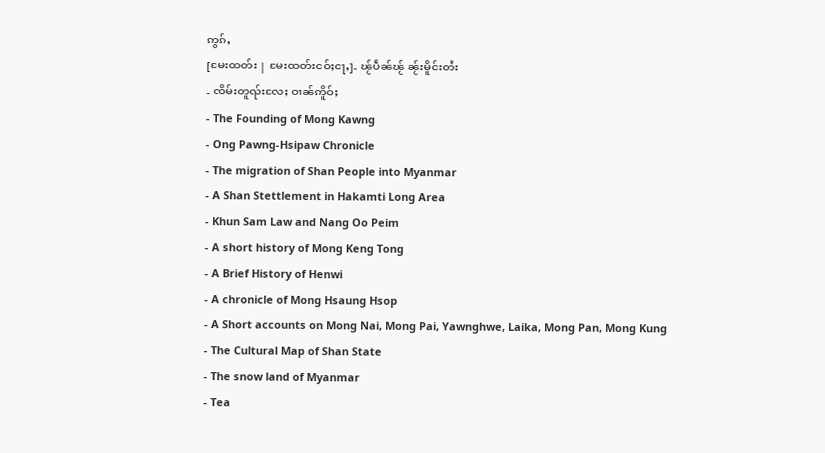ဢွၵ်ႇ
[မႄးထတ်း | မႄးထတ်းငဝ်ႈငႃႇ]- ၽႂ်ပဵၼ်ၽႂ် ၼႂ်းမိူင်းတႆး
- ၸိမ်းတူၺ်းလႄႈ ဝၢၼ်ဢိူဝ်ႈ
- The Founding of Mong Kawng
- Ong Pawng-Hsipaw Chronicle
- The migration of Shan People into Myanmar
- A Shan Stettlement in Hakamti Long Area
- Khun Sam Law and Nang Oo Peim
- A short history of Mong Keng Tong
- A Brief History of Henwi
- A chronicle of Mong Hsaung Hsop
- A Short accounts on Mong Nai, Mong Pai, Yawnghwe, Laika, Mong Pan, Mong Kung
- The Cultural Map of Shan State
- The snow land of Myanmar
- Tea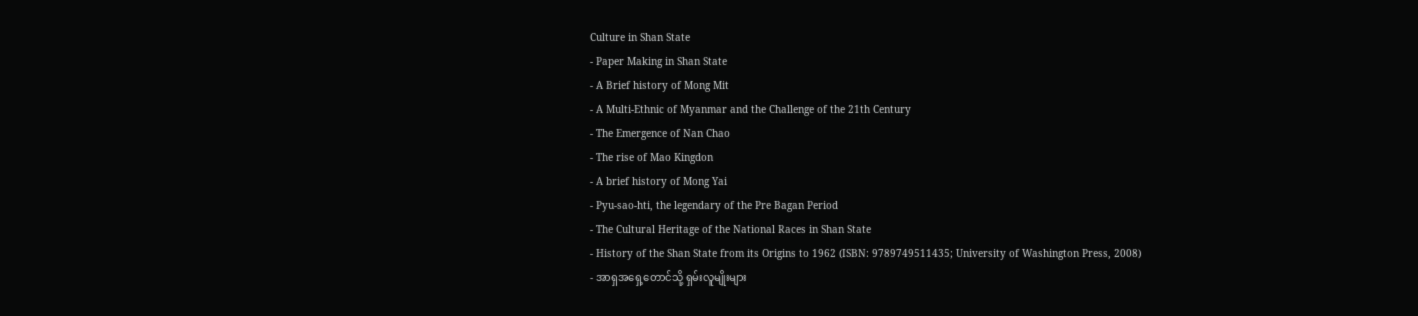Culture in Shan State
- Paper Making in Shan State
- A Brief history of Mong Mit
- A Multi-Ethnic of Myanmar and the Challenge of the 21th Century
- The Emergence of Nan Chao
- The rise of Mao Kingdon
- A brief history of Mong Yai
- Pyu-sao-hti, the legendary of the Pre Bagan Period
- The Cultural Heritage of the National Races in Shan State
- History of the Shan State from its Origins to 1962 (ISBN: 9789749511435; University of Washington Press, 2008)
- အာရှအရှေ့တောင်သို့ ရှမ်းလူမျိုးများ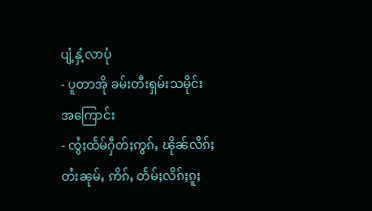ပျံ့နှံ့လာပုံ
- ပူတာအို ခမ်းတီးရှမ်းသမိုင်းအကြောင်း
- ၸွႆႈထႅမ်ႁဵတ်ႈဢွၵ်ႇ ၽိုၼ်လိၵ်ႈတႆးၼုမ်ႇ ဢိၵ်ႇ တႅမ်ႈလိၵ်ႈၵူႈ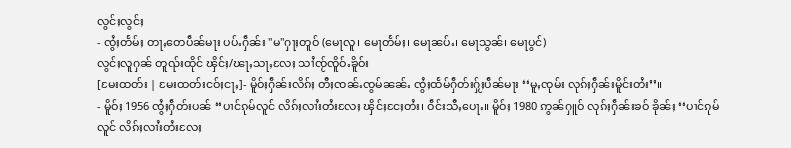လွင်ႈလွင်ႈ
- ၸွႆႈတႅမ်ႈ တႃႇတေပဵၼ်မႃး ပပ်ႉႁဵၼ်း "မ"ႁႃႈတူဝ် (မေႃလူ၊ မေႃတႅမ်ႈ၊ မေႃၼပ်ႉ၊ မေႃသွၼ်၊ မေႃပွင်)
လွင်ႈလူႁၼ် တူၺ်းထိုင် ၾိင်ႈ/ၽႃႇသႃႇလႄႈ သၢႆၸႂ်ၸိူဝ်ႉၶိူဝ်း
[မႄးထတ်း | မႄးထတ်းငဝ်ႈငႃႇ]- မိူဝ်ႈႁဵၼ်းလိၵ်ႈ တီႈၸၼ်ႉၸွမ်ၼၼ်ႉ ၸွႆႈထႅမ်ႁဵတ်းႁႂ်ႈပဵၼ်မႃး ‘‘မူႇၸုမ်း လုၵ်ႈႁဵၼ်းမိူင်းတႆး’’။
- မိူဝ်ႈ 1956 ၸွႆႈႁဵတ်းပၼ် ‘‘ပၢင်ၵုမ်လူင် လိၵ်ႈလၢႆးတႆးလႄႈ ၾိင်ႈငႄႈတႆး၊ ဝဵင်းသီႇပေႃႉ။ မိူဝ်ႈ 1980 ဢွၼ်ႁူဝ် လုၵ်ႈႁဵၼ်းၶဝ် ၶိုၼ်ႈ ‘‘ပၢင်ၵုမ်လူင် လိၵ်ႈလၢႆးတႆးလႄႈ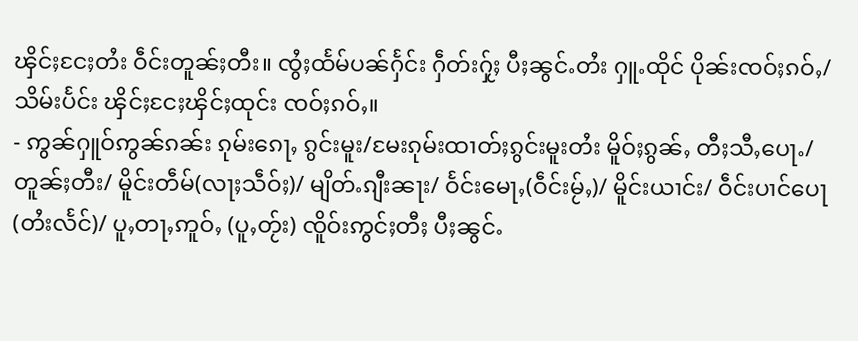ၾိင်ႈငႄႈတႆး ဝဵင်းတူၼ်ႈတီး။ ၸွႆႈထႅမ်ပၼ်ႁႅင်း ႁဵတ်းႁႂ်ႈ ပီႈၼွင်ႉတႆး ႁူႉထိုင် ပိုၼ်းၸဝ်ႈၵဝ်ႇ/သိမ်းပႅင်း ၾိင်ႈငႄႈၾိင်ႈထုင်း ၸဝ်ႈၵဝ်ႇ။
- ဢွၼ်ႁူဝ်ဢွၼ်ၵၼ်း ၵုမ်းၵေႃႇ ၵွင်းမူး/မႄးၵုမ်းထၢတ်ႈၵွင်းမူးတႆး မိူဝ်ႈၵွၼ်ႇ တီႈသီႇပေႃႉ/တူၼ်ႈတီး/ မိူင်းတဵမ်(လႃႈသဵဝ်ႈ)/ မျိတ်ႉၵျီးၼႃး/ ဝႅင်းမေႃႇ(ဝဵင်းမႂ်ႇ)/ မိူင်းယၢင်း/ ဝဵင်းပၢင်ပေႃ (တႆးလႅင်)/ ပူႇတႃႇဢူဝ်ႇ (ပူႇတႂ်း) ၸိူဝ်းဢွင်ႈတီႈ ပီႈၼွင်ႉ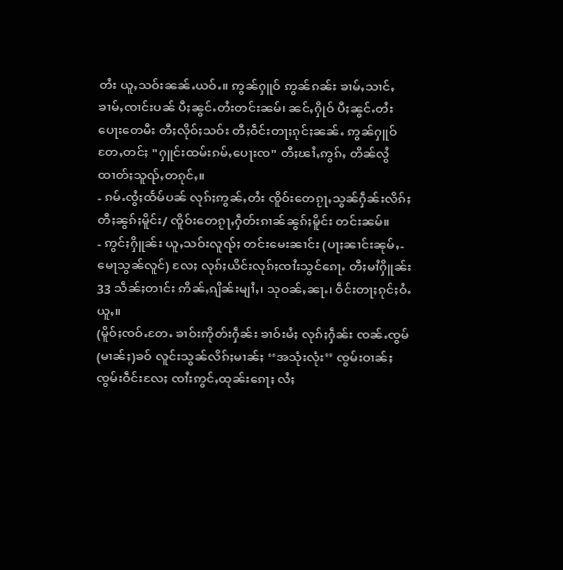တႆး ယူႇသဝ်းၼၼ်ႉယဝ်ႉ။ ဢွၼ်ႁူဝ် ဢွၼ်ၵၼ်း ၶၢမ်ႇသၢင်ႇၶၢမ်ႇၸၢင်းပၼ် ပီႈၼွင်ႉတႆးတင်းၼမ်၊ ၼင်ႇႁိုဝ် ပီႈၼွင်ႉတႆး ပေႃးတေမီး တီႈလိုဝ်ႈသဝ်း တီႈဝဵင်းတႃႈၵုင်ႈၼၼ်ႉ ဢွၼ်ႁူဝ်တႄႇတင်ႈ "ႁူင်းထမ်းၵမ်ႇပေႃးၸ" တီႈၽၢႆႇဢွၵ်ႇ တိၼ်လွႆ ထၢတ်ႈသူၺ်ႇတၵုင်ႇ။
- ၵမ်ႉၸွႆႈထႅမ်ပၼ် လုၵ်ႈဢွၼ်ႇတႆး ၸိူဝ်းတေၵႂႃႇသွၼ်ႁဵၼ်းလိၵ်ႈ တီႈၼွၵ်ႈမိူင်း/ ၸိူဝ်းတေၵႂႃႇႁဵတ်းၵၢၼ်ၼွၵ်ႈမိူင်း တင်းၼမ်။
- ဢွင်ႈႁိူၼ်း ယူႇသဝ်းလူၺ်ႈ တင်းမေးၼၢင်း (ပႃႈၼၢင်းၼုမ်ႇ- မေႃသွၼ်လူင်) လႄႈ လုၵ်ႈယိင်းလုၵ်ႈၸၢႆးသွင်ၵေႃႉ တီႈမၢႆႁိူၼ်း 33 သဵၼ်ႈတၢင်း ဢိၼ်ႇၵျိၼ်းမျၢႆႇ၊ သုဝၼ်ႇၼႃႉ၊ ဝဵင်းတႃႈၵုင်ႈဝႆႉယူႇ။
(မိူဝ်ႈၸဝ်ႉတႄႉ ၶၢဝ်းဢိုတ်းႁဵၼ်း ၶၢဝ်းမႆႈ လုၵ်ႈႁဵၼ်း ၸၼ်ႉၸွမ်(မၢၼ်ႈ)ၶဝ် လူင်းသွၼ်လိၵ်ႈမၢၼ်ႈ ‘‘အသုံးလုံး’’ ၸွမ်းဝၢၼ်ႈ ၸွမ်းဝဵင်းလႄႈ ၸၢႆးဢွင်ႇထုၼ်းၵေႃႈ လႆႈ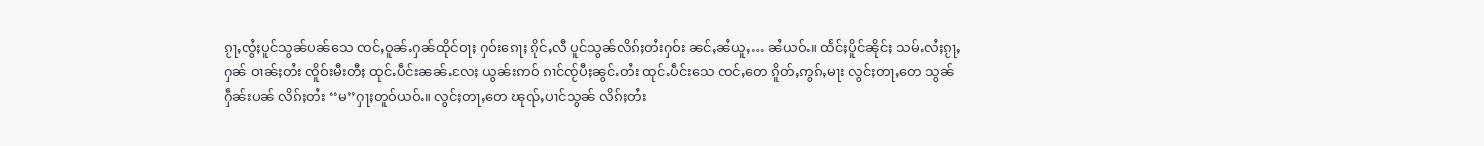ၵႂႃႇၸွႆႈပူင်သွၼ်ပၼ်သေ ၸင်ႇဝူၼ်ႉႁၼ်ထိုင်ဝႃႈ ႁဝ်းၵေႃႈ ၵိုင်ႇလီ ပူင်သွၼ်လိၵ်ႈတႆးႁဝ်း ၼင်ႇၼႆယူႇ… ၼႆယဝ်ႉ။ ထႅင်ႈပိူင်ၼိုင်ႈ သမ်ႉလႆႈၵႂႃႇႁၼ် ဝၢၼ်ႈတႆး ၸိူဝ်းမီးတီႈ ထုင်ႉပဵင်းၼၼ်ႉလႄႈ ယွၼ်းဢဝ် ၵၢင်ၸ်ႂပီႈၼွင်ႉတႆး ထုင်ႉပဵင်းသေ ၸင်ႇတေ ၵိူတ်ႇဢွၵ်ႇမႃး လွင်ႈတႃႇတေ သွၼ်ႁဵၼ်းပၼ် လိၵ်ႈတႆး ‘‘မ’’ႁႃႈတူဝ်ယဝ်ႉ။ လွင်ႈတႃႇတေ ၽုၺ်ႇပၢင်သွၼ် လိၵ်ႈတႆး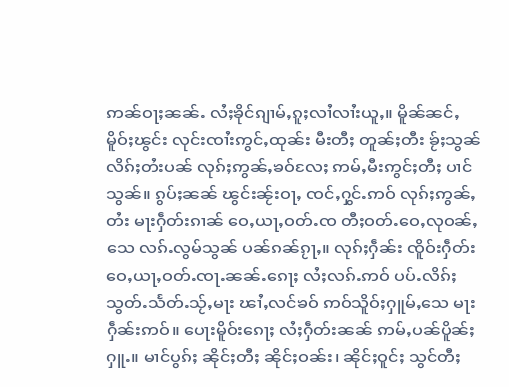ဢၼ်ဝႃႈၼၼ်ႉ လႆႈၶိုင်ၵျၢမ်ႇၵူႈလၢႆလၢႆးယူႇ။ မိူၼ်ၼင်ႇ မိူဝ်ႈၽွင်း လုင်းၸၢႆးဢွင်ႇထုၼ်း မီးတီႈ တူၼ်ႈတီး ၶ်ႂႈသွၼ်လိၵ်ႈတႆးပၼ် လုၵ်ႈဢွၼ်ႇၶဝ်လႄႈ ဢမ်ႇမီးဢွင်ႈတီႈ ပၢင်သွၼ်။ ၵွပ်ႈၼၼ် ၽွင်းၼႂ်းဝႃႇ ၸင်ႇႁွင်ႉဢဝ် လုၵ်ႈဢွၼ်ႇတႆး မႃးႁဵတ်းၵၢၼ် ဝေႇယႃႇဝတ်ႉၸ တီႈဝတ်ႉဝေႇလုဝၼ်ႇသေ လၵ်ႉလွမ်သွၼ် ပၼ်ၵၼ်ၵႂႃႇ။ လုၵ်ႈႁဵၼ်း ၸိူဝ်းႁဵတ်းဝေႇယႃႇဝတ်ႉၸႃႉၼၼ်ႉၵေႃႈ လႆႈလၵ်ႉဢဝ် ပပ်ႉလိၵ်ႈ သွတ်ႉသႅတ်ႉသ်ႂႇမႃး ၽၢႆႇလင်ၶဝ် ဢဝ်သိူဝ်ႈႁူမ်ႇသေ မႃးႁဵၼ်းဢဝ်။ ပေႃးမိူဝ်းၵေႃႈ လႆႈႁဵတ်းၼၼ် ဢမ်ႇပၼ်ပိူၼ်ႈႁူႉ။ မၢင်ပွၵ်ႈ ၼိုင်ႈတီႈ ၼိုင်ႈဝၼ်း၊ ၼိုင်ႈဝူင်ႈ သွင်တီႈ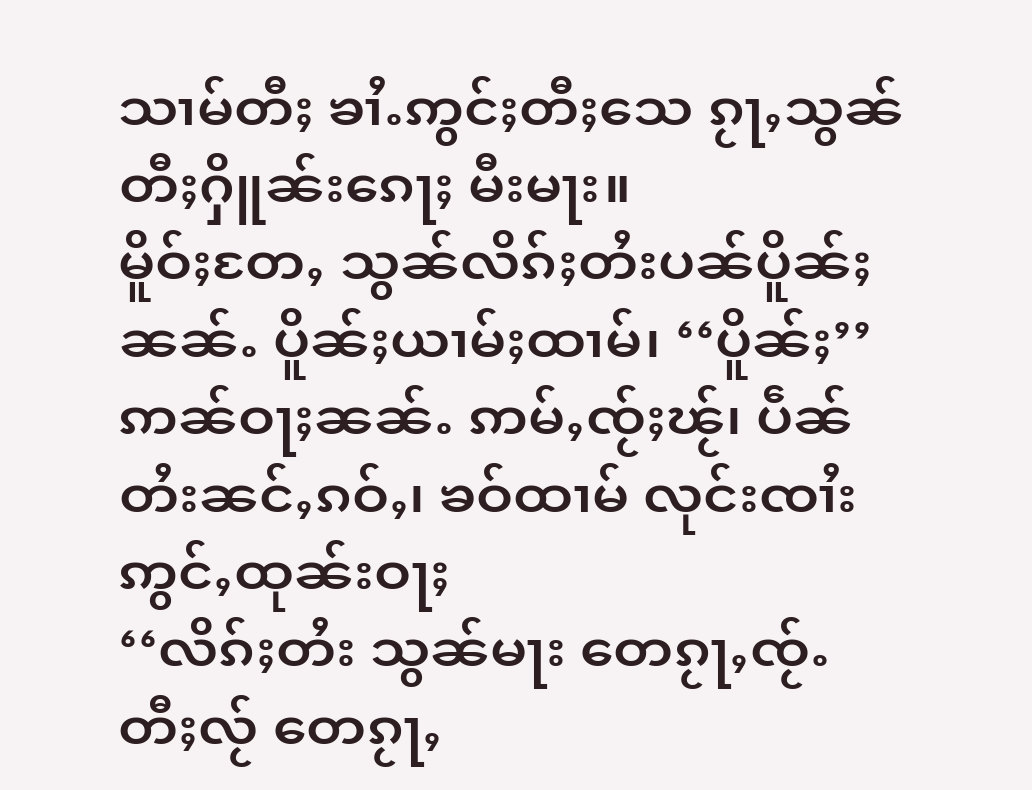သၢမ်တီႈ ၶၢႆႉဢွင်ႈတီႈသေ ၵႂႃႇသွၼ်တီႈႁိူၼ်းၵေႃႈ မီးမႃး။
မိူဝ်ႈတႄႇ သွၼ်လိၵ်ႈတႆးပၼ်ပိူၼ်ႈၼၼ်ႉ ပိူၼ်ႈယၢမ်ႈထၢမ်၊ ‘‘ပိူၼ်ႈ’’ဢၼ်ဝႃႈၼၼ်ႉ ဢမ်ႇၸ်ႂႈၽ်ႂ၊ ပဵၼ်တႆးၼင်ႇၵဝ်ႇ၊ ၶဝ်ထၢမ် လုင်းၸၢႆးဢွင်ႇထုၼ်းဝႃႈ
‘‘လိၵ်ႈတႆး သွၼ်မႃး တေၵႂႃႇၸ်ႂႉတီႈလ်ႂ တေၵႂႃႇ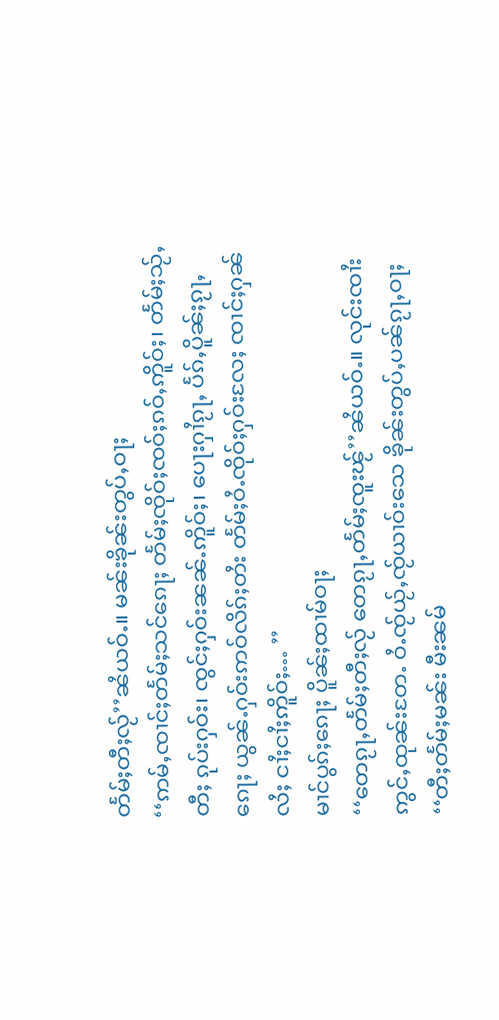တႅမ်ႈတီႈလ်ႂ’’ၼႆယဝ်ႉ။ မၼ်းၶိုၼ်းတွပ်ႇဝႃႈ
‘‘ဢမ်ႇၸၢင်ႈတႅမ်ႈသင်ၵေႃႈ တႅမ်ႈၸိုဝ်ႈၸဝ်ႈၵဝ်ႇဢိူဝ်ႈ၊ တႅမ်ႈသ်ႂႇတီႈ ၵုပ်းႁဝ်း၊ ၸွင်ႈႁဝ်းၼၼ်ႉဢိူဝ်ႈ၊ ပေႃးႁၢႆၵႂႃႇ ပႅၵ်ႇပိူၼ်ႈၵႂႃႇၵေႃႈ ယွၼ်ႉႁဝ်းဢဝ်လိၵ်ႈတႆး တႅမ်ႈဝႆႉၸိုဝ်ႈႁဝ်းလႄႈ ၸၢင်ႈႁၼ်လႆႈ ငၢႆႈငၢႆႈဢိူဝ်ႈ… ’’
မၢင်ပွၵ်ႈၵေႃႈ ပိူၼ်ႈထၢမ်ဝႃႈ
‘‘တေၵႂႃႇတႅမ်ႈတီႈလ်ႂ တေၵႂႃႇတႅမ်ႈၸူးၽ်ႂ’’ၼႆယဝ်ႉ။ လုင်းၸၢႆးဢွင်ႇထုၼ်းတႄႉ ဝႆႉၸ်ႂယ်ႂႇၸ်ႂယၢဝ်းသေ ၶိုၼ်းတွပ်ႇပၼ်ၵႂႃႇဝႃႈ
‘‘တီႈတႅမ်ႈမၼ်း မီးၼမ်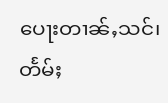ပေႃးတၢၼ်ႇသင်၊ တႅမ်ႈ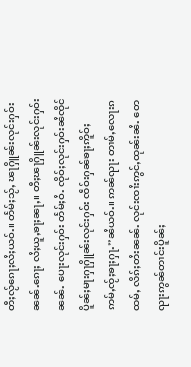တီႈလႂ်ၵေႃႈလႆႈယဝ်ႉ။ တႅမ်ႈသ်ႂႇ ၽႃႁိူၼ်းလုင်းႁဝ်းၼၼ်ႉၵေႃႈ လႆႈယူႇၶႃႈၼႃႇ။ တီႈၽႃႁိူၼ်းလုင်းႁဝ်းၼၼ်ႉ ပေႃးလုင်းႁဝ်း တႅမ်ႈဝႆႉ ၸိုဝ်ႈလုင်းႁဝ်းၼႆၸိုင် ပိူၼ်ႈမႃးႁႃႁိူၼ်းလုင်းႁဝ်း ၸဵဝ်းႁၼ်ၶႃႈဢိူဝ်ႈ ဢမ်ႇၸ်ႂႈၶႃႈႁႃႉ’’ၼႆယဝ်ႉ။ ဢၼ်ၺႃး တၢမ်ႇလေႃးၵထမ်ႇ လိၵ်ႈတႆးၼၼ်ႉ လုင်းၸၢႆးဢွင်ႇထုၼ်းၼႆႉ တေၺႃးဢွၼ်တၢင်းပိူၼ်ႈ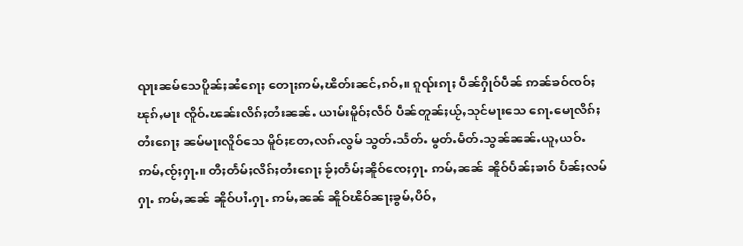ၺႃးၼမ်သေပိူၼ်ႈၼႆၵေႃႈ တေႃႈဢမ်ႇၽိတ်းၼင်ႇၵဝ်ႇ။ ၵူၺ်းၵႃႈ ပဵၼ်ႁိုဝ်ပဵၼ် ဢၼ်ၶဝ်ၸဝ်ႈ ၽုၵ်ႇမႃး ၸိူဝ်ႉၽၼ်းလိၵ်ႈတႆးၼၼ်ႉ ယၢမ်းမိူဝ်ႈလဵဝ် ပဵၼ်တူၼ်ႈယ်ႂႇသုင်မႃးသေ ၵေႃႉမေႃလိၵ်ႈတႆးၵေႃႈ ၼမ်မႃးလိူဝ်သေ မိူဝ်ႈတႄႇလၵ်ႉလွမ် သွတ်ႉသႅတ်ႉ မွတ်ႉမႅတ်ႉသွၼ်ၼၼ်ႉယူႇယဝ်ႉ ဢမ်ႇၸ်ႂႈႁႃႉ။ တီႈတႅမ်ႈလိၵ်ႈတႆးၵေႃႈ ၶ်ႂႈတႅမ်ႈၼိူဝ်ၸေႈႁႃႉ ဢမ်ႇၼၼ် ၼိူဝ်ပႅၼ်ႈၶၢဝ် ပႅၼ်ႈလမ်ႁႃႉ ဢမ်ႇၼၼ် ၼိူဝ်ပၢႆႉႁႃႉ ဢမ်ႇၼၼ် ၼိူဝ်ၽိဝ်ၼႃႈၶွမ်ႇပိဝ်ႇ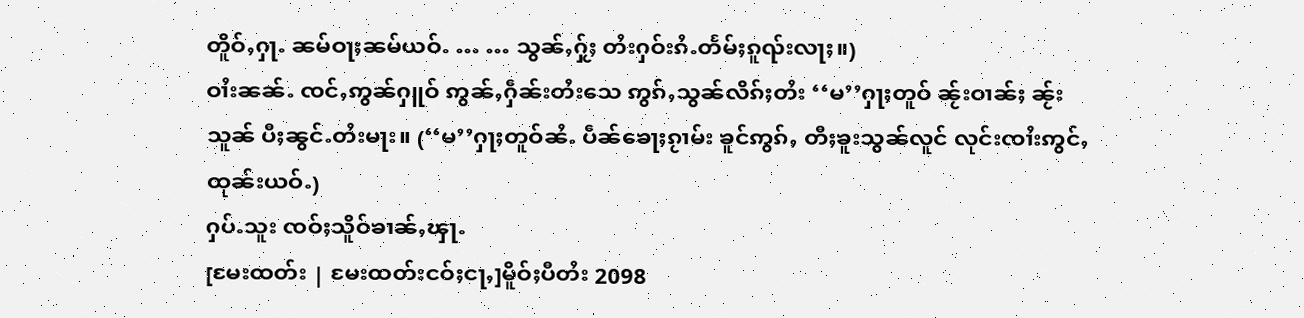တိူဝ်ႇႁႃႉ ၼမ်ဝႃႈၼမ်ယဝ်ႉ … … သွၼ်ႇႁႂ်ႈ တႆးႁဝ်းၵႆႉတႅမ်ႈၵူၺ်းလႃႈ။)
ဝၢႆးၼၼ်ႉ ၸင်ႇဢွၼ်ႁူဝ် ဢွၼ်ႇႁဵၼ်းတႆးသေ ဢွၵ်ႇသွၼ်လိၵ်ႈတႆး ‘‘မ’’ႁႃႈတူဝ် ၼႂ်းဝၢၼ်ႈ ၼႂ်းသူၼ် ပီႈၼွင်ႉတႆးမႃး။ (‘‘မ’’ႁႃႈတူဝ်ၼႆႉ ပဵၼ်ၶေႃႈၵႂၢမ်း ၶူင်ဢွၵ်ႇ တီႈၶူးသွၼ်လူင် လုင်းၸၢႆးဢွင်ႇထုၼ်းယဝ်ႉ)
ႁပ်ႉသူး ၸဝ်ႈသိူဝ်ၶၢၼ်ႇၾႃႉ
[မႄးထတ်း | မႄးထတ်းငဝ်ႈငႃႇ]မိူဝ်ႈပီတႆး 2098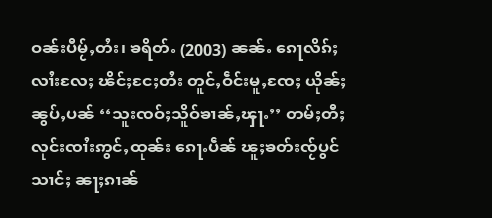ဝၼ်းပီမ်ႂႇတႆး၊ ၶရိတ်ႉ (2003) ၼၼ်ႉ ၵေႃလိၵ်ႈလၢႆးလႄႈ ၽိင်ႈငႄႈတႆး တူင်ႇဝဵင်းမူႇၸႄႈ ယိုၼ်ႈၼွပ်ႇပၼ် ‘‘သူးၸဝ်ႈသိူဝ်ၶၢၼ်ႇၾႃႉ’’ တမ်ႈတီႈ လုင်းၸၢႆးဢွင်ႇထုၼ်း ၵေႃႉပဵၼ် ၽူႈၶတ်းၸ်ႂပွင်သၢင်ႈ ၼႃႈၵၢၼ်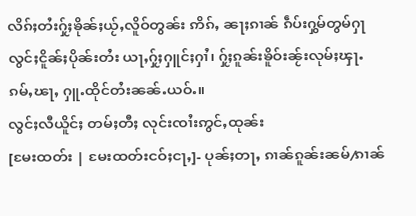လိၵ်ႈတႆးႁႂ်ႈၶိုၼ်ႈယ်ႂႇလိူဝ်တွၼ်း ဢိၵ်ႇ ၼႃႈၵၢၼ် ၵဵပ်းႁွမ်တွမ်ႁႃ လွင်ႈငိူၼ်ႈပိုၼ်းတႆး ယႃႇႁႂ်ႈႁူင်ႈႁၢႆ၊ ႁႂ်ႈၵူၼ်းၶိူဝ်းၼႂ်းလုမ်ႈၾႃႉၵမ်ႇၽႃႇ ႁူႉထိုင်တႆးၼၼ်ႉယဝ်ႉ။
လွင်ႈလီယိူင်ႈ တမ်ႈတီႈ လုင်းၸၢႆးဢွင်ႇထုၼ်း
[မႄးထတ်း | မႄးထတ်းငဝ်ႈငႃႇ]- ပုၼ်ႈတႃႇ ၵၢၼ်ၵူၼ်းၼမ်⁄ၵၢၼ်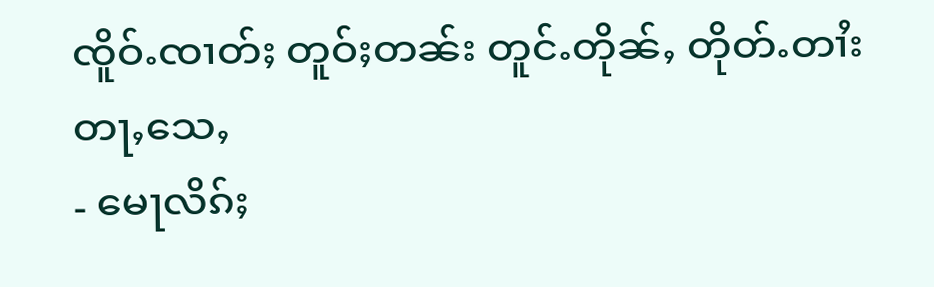ၸိူဝ်ႉၸၢတ်ႈ တူဝ်ႈတၼ်း တူင်ႉတိုၼ်ႇ တိုတ်ႉတၢႆးတႃႇသေႇ
- မေႃလိၵ်ႈ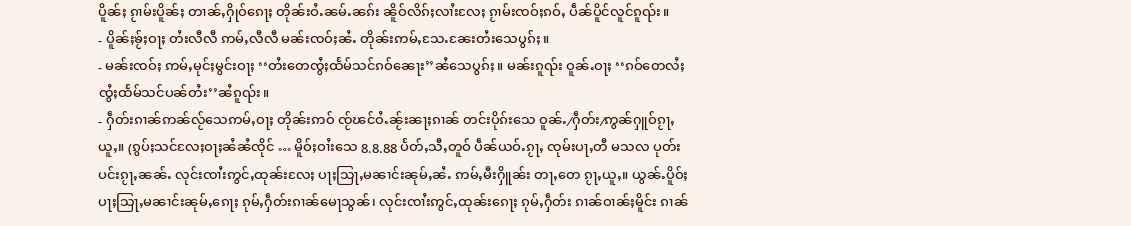ပိူၼ်ႈ ၵႂၢမ်းပိူၼ်ႈ တၢၼ်ႇႁိုဝ်ၵေႃႈ တိုၼ်းဝႆႉၼမ်ႉၼၵ်း ၼိူဝ်လိၵ်ႈလၢႆးလႄႈ ၵႂၢမ်းၸဝ်ႈၵဝ်ႇ ပဵၼ်ပိူင်လူင်ၵူၺ်း။
- ပိူၼ်ႈၶ်ႂႈဝႃႈ တႆးလီလီ ဢမ်ႇလီလီ မၼ်းၸဝ်ႈၼႆႉ တိုၼ်းဢမ်ႇသႄႉၼႄးတႆးသေပွၵ်ႈ။
- မၼ်းၸဝ်ႈ ဢမ်ႇမုင်ႈမွင်းဝႃႈ ‘‘တႆးတေၸွႆႈထႅမ်သင်ၵဝ်ၼေႃး’’ၼႆသေပွၵ်ႈ။ မၼ်းၵူၺ်း ဝူၼ်ႉဝႃႈ ‘‘ၵဝ်တေလႆႈ ၸွႆႈထႅမ်သင်ပၼ်တႆး’’ၼႆၵူၺ်း။
- ႁဵတ်းၵၢၼ်ဢၼ်လႂ်သေဢမ်ႇဝႃႈ တိုၼ်းဢဝ် ၸ်ႂၽင်ဝႆႉၼႂ်းၼႃႈၵၢၼ် တင်းပိုၵ်းသေ ဝူၼ်ႉ⁄ႁဵတ်း⁄ဢွၼ်ႁူဝ်ၵႂႃႇယူႇ။ (ၵွပ်ႈသင်လႄႈဝႃႈၼႆၼႆၸိုင် … မိူဝ်ႈဝၢႆးသေ 8.8.88 ပႅတ်ႇသီႇတူဝ် ပဵၼ်ယဝ်ႉၵႂႃႇ ၸုမ်းပႃႇတီ မသလ ပုတ်းပင်းၵႂႃႇၼၼ်ႉ လုင်းၸၢႆးဢွင်ႇထုၼ်းလႄႈ ပႃႈသြႃႇမၼၢင်းၼုမ်ႇၼႆႉ ဢမ်ႇမီးႁိူၼ်း တႃႇတေ ၵႂႃႇယူႇ။ ယွၼ်ႉပိူဝ်ႈ ပႃႈသြႃႇမၼၢင်းၼုမ်ႇၵေႃႈ ၵုမ်ႇႁဵတ်းၵၢၼ်မေႃသွၼ်၊ လုင်းၸၢႆးဢွင်ႇထုၼ်းၵေႃႈ ၵုမ်ႇႁဵတ်း ၵၢၼ်ဝၢၼ်ႈမိူင်း ၵၢၼ်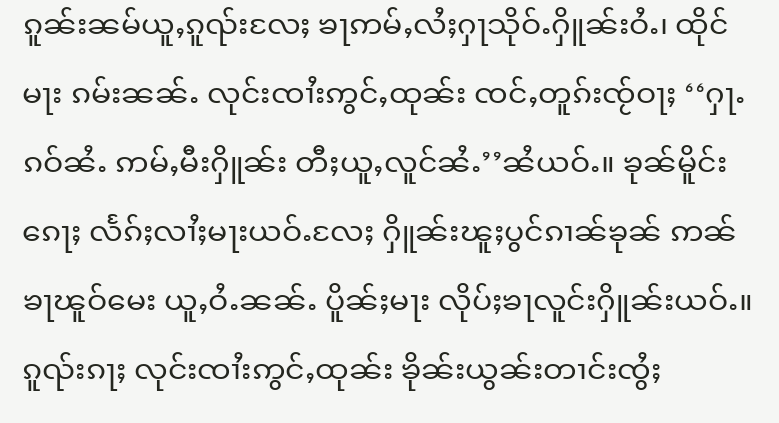ၵူၼ်းၼမ်ယူႇၵူၺ်းလႄႈ ၶႃဢမ်ႇလႆႈႁႃသိုဝ်ႉႁိူၼ်းဝႆႉ၊ ထိုင်မႃး ၵမ်းၼၼ်ႉ လုင်းၸၢႆးဢွင်ႇထုၼ်း ၸင်ႇတူၵ်းၸ်ႂဝႃႈ ‘‘ႁႃႉ ၵဝ်ၼႆႉ ဢမ်ႇမီးႁိူၼ်း တီႈယူႇလူင်ၼႆႉ’’ၼႆယဝ်ႉ။ ၶုၼ်မိူင်းၵေႃႈ လႅၵ်ႈလၢႆႈမႃးယဝ်ႉလႄႈ ႁိူၼ်းၽူႈပွင်ၵၢၼ်ၶုၼ် ဢၼ်ၶႃၽူဝ်မေး ယူႇဝႆႉၼၼ်ႉ ပိူၼ်ႈမႃး လိုပ်ႈၶႃလူင်းႁိူၼ်းယဝ်ႉ။ ၵူၺ်းၵႃႈ လုင်းၸၢႆးဢွင်ႇထုၼ်း ၶိုၼ်းယွၼ်းတၢင်းၸွႆႈ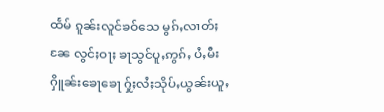ထႅမ် ၵူၼ်းလူင်ၶဝ်သေ မွၵ်ႇလၢတ်ႈၼႄ လွင်ႈဝႃႈ ၶႃသွင်ပူႇဢွၵ်ႇ ပႆႇမီးႁိူၼ်းၶေႃၶေႃ ႁႂ်ႈလႆႈသိုပ်ႇယွၼ်းယူႇ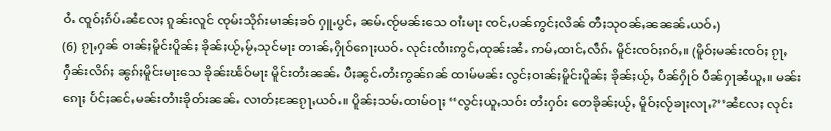ဝႆႉ ၸူဝ်ႈၵႅပ်ႉၼႆလႄႈ ၵူၼ်းလူင် ၸုမ်းသိုၵ်းမၢၼ်ႈၶဝ် ႁူႉပွင်ႇ ၼမ်ႉၸ်ႂမၼ်းသေ ဝၢႆးမႃး ၸင်ႇပၼ်ဢွင်ႈလိၼ် တီႈသုဝၼ်ႇၼၼၼ်ႉယဝ်ႉ)
(6) ၵႂႃႇႁၼ် ဝၢၼ်ႈမိူင်းပိူၼ်ႈ ၶိုၼ်ႈယ်ႂႇမ်ႂႇသုင်မႃး တၢၼ်ႇႁိုဝ်ၵေႃႈယဝ်ႉ လုင်းၸႆၢးဢွင်ႇထုၼ်းၼႆႉ ဢမ်ႇထၢင်ႇလဵၵ်ႉ မိူင်းၸဝ်ႈၵဝ်ႇ။ (မိူဝ်ႈမၼ်းၸဝ်ႈ ၵႂႃႇႁဵၼ်းလိၵ်ႈ ၼွၵ်ႈမိူင်းမႃးသေ ၶိုၼ်းၽႅဝ်မႃး မိူင်းတႆးၼၼ်ႉ ပီႈၼွင်ႉတႆးဢွၼ်ၵၼ် ထၢမ်မၼ်း လွင်ႈဝၢၼ်ႈမိူင်းပိူၼ်ႈ ၶိုၼ်ႈယ်ႂႇ ပဵၼ်ႁိုဝ် ပဵၼ်ႁႃၼႆယူႇ။ မၼ်းၵေႃႈ ပႅင်ႈၼင်ႇမၼ်းတႆၢးၶိုတ်းၼၼ်ႉ လၢတ်ႈၼႄၵႂႃႇယဝ်ႉ။ ပိူၼ်ႈသမ်ႉထၢမ်ဝႃႈ ‘‘လွင်ႈယူႇသဝ်း တႆးႁဝ်း တေၶိုၼ်ႈယ်ႂႇ မိူဝ်ႈလ်ႂၶႃႈလႃႇ?’’ၼႆလႄႈ လုင်း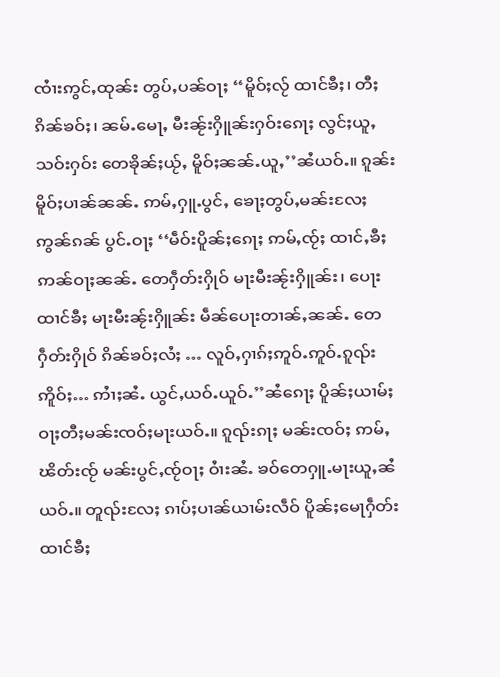ၸႆၢးဢွင်ႇထုၼ်း တွပ်ႇပၼ်ဝႃႈ ‘‘မိူဝ်ႈလ်ႂ ထၢင်ၶီႈ၊ တီႈၵိၼ်ၶဝ်ႈ၊ ၼမ်ႉမေႃႇ မီးၼ်ႂးႁိူၼ်းႁဝ်းၵေႃႈ လွင်ႈယူႇသဝ်းႁဝ်း တေၶိုၼ်ႈယ်ႂႇ မိူဝ်ႈၼၼ်ႉယူႇ’’ၼႆယဝ်ႉ။ ၵူၼ်းမိူဝ်ႈပၢၼ်ၼၼ်ႉ ဢမ်ႇႁူႉပွင်ႇ ၶေႃႈတွပ်ႇမၼ်းလႄႈ ဢွၼ်ၵၼ် ပွင်ႉဝႃႈ ‘‘မဵဝ်းပိူၼ်ႈၵေႃႈ ဢမ်ႇၸ်ႂႈ ထၢင်ႇၶီႈဢၼ်ဝႃႈၼၼ်ႉ တေႁဵတ်းႁိုဝ် မႃးမီးၼ်ႂးႁိူၼ်း၊ ပေႃးထၢင်ၶီႈ မႃးမီးၼ်ႂးႁိူၼ်း မဵၼ်ပေႃးတၢၼ်ႇၼၼ်ႉ တေႁဵတ်းႁိုဝ် ၵိၼ်ၶဝ်ႈလႆႈ … လူဝ်ႇႁၢၵ်ႈဢူဝ်ႉဢူဝ်ႉၵူၺ်းဢိူဝ်ႈ… ဢႆၢႈၼႆႉ ယွင်ႇယဝ်ႉယူဝ်ႉ’’ၼႆၵေႃႈ ပိူၼ်ႈယၢမ်ႈ ဝႃႈတီႈမၼ်းၸဝ်ႈမႃးယဝ်ႉ။ ၵူၺ်းၵႃႈ မၼ်းၸဝ်ႈ ဢမ်ႇၽိတ်းၸ်ႂ မၼ်းပွင်ႇၸ်ႂဝႃႈ ဝႆၢးၼႆႉ ၶဝ်တေႁူႉမႃးယူႇၼႆယဝ်ႉ။ တူၺ်းလႄႈ ၵၢပ်ႈပၢၼ်ယၢမ်းလဵဝ် ပိူၼ်ႈမေႃႁဵတ်း ထၢင်ၶီႈ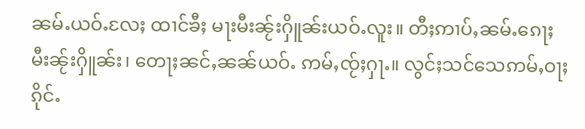ၼမ်ႉယဝ်ႉလႄႈ ထၢင်ၶီႈ မႃးမီးၼ်ႂးႁိူၼ်းယဝ်ႉလူး။ တီႈဢၢပ်ႇၼမ်ႉၵေႃႈ မီးၼ်ႂးႁိူၼ်း၊ တေႃႈၼင်ႇၼၼ်ယဝ်ႉ ဢမ်ႇၸ်ႂႈႁႃႉ။ လွင်ႈသင်သေဢမ်ႇဝႃႈ ၵိုင်ႉ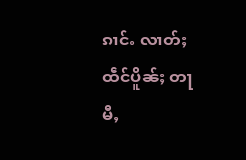ၵၢင်ႉ လၢတ်ႈထဵင်ပိူၼ်ႈ တႃမီႇ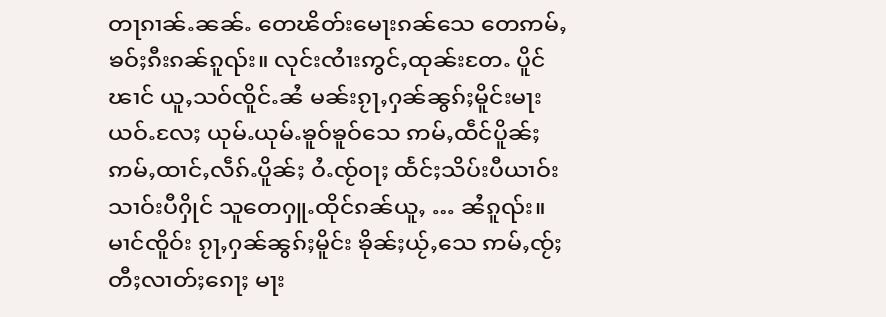တႃၵၢၼ်ႉၼၼ်ႉ တေၽိတ်းမေႃးၵၼ်သေ တေဢမ်ႇၶဝ်ႈၵီးၵၼ်ၵူၺ်း။ လုင်းၸႆၢးဢွင်ႇထုၼ်းတႄႉ ပိူင်ၽၢင် ယူႇသဝ်ၸိူင်ႉၼႆ မၼ်းၵႂႃႇႁၼ်ၼွၵ်ႈမိူင်းမႃးယဝ်ႉလႄႈ ယုမ်ႉယုမ်ႉၶူဝ်ၶူဝ်သေ ဢမ်ႇထဵင်ပိူၼ်ႈ ဢမ်ႇထၢင်ႇလဵၵ်ႉပိူၼ်ႈ ဝႆႉၸ်ႂဝႃႈ ထႅင်ႈသိပ်းပီယၢဝ်း သၢဝ်းပီႁိုင် သူတေႁူႉထိုင်ၵၼ်ယူႇ … ၼႆၵူၺ်း။ မၢင်ၸိူဝ်း ၵႂႃႇႁၼ်ၼွၵ်ႈမိူင်း ၶိုၼ်ႈယ်ႂႇသေ ဢမ်ႇၸ်ႂႈတီႈလၢတ်ႈၵေႃႈ မႃး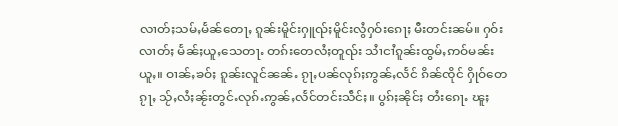လၢတ်ႈသမ်ႇမႅၼ်တေႃႇ ၵူၼ်းမိူင်းႁူၺ်ႈမိူင်းလွႆႁဝ်းၵေႃႈ မီးတင်းၼမ်။ ႁဝ်းလၢတ်ႈ မႅၼ်ႈယူႇသေတႃႉ တၵ်းတေလႆႈတူၺ်း သႆၢငၢႆၵူၼ်းထွမ်ႇဢဝ်မၼ်းယူႇ။ ဝၢၼ်ႇၶဝ်ႈ ၵူၼ်းလူင်ၼၼ်ႉ ၵႂႃႇပၼ်လုၵ်ႈဢွၼ်ႇလႅင် ၵိၼ်ၸိုင် ႁိုဝ်တေၵႂႃႇ သ်ႂႇလႆႈၼ်ႂးတွင်ႉလုၵ်ႉဢွၼ်ႇလႅင်တင်းသဵင်ႈ။ ပွၵ်ႈၼိုင်ႈ တႆးၵေႃႉ ၽူႈ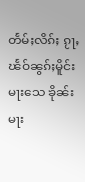တႅမ်ႈလိၵ်ႈ ၵႂႃႇၽႅဝ်ၼွၵ်ႈမိူင်းမႃးသေ ၶိုၼ်းမႃး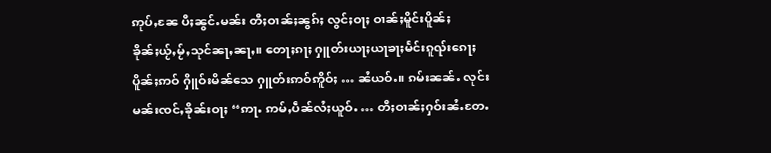ဢုပ်ႇၼႄ ပီႈၼွင်ႉမၼ်း တီႈဝၢၼ်ႈၼွၵ်ႈ လွင်ႈဝႃႈ ဝၢၼ်ႈမိူင်းပိူၼ်ႈ ၶိုၼ်ႈယ်ႂႇမ်ႂႇသုင်ၼႃႇၼႃႇ။ တေႃႈၵႃႈ ႁူတ်းယႃႈယႃၶႃႈမႅင်းၵူၺ်းၵေႃႈ ပိူၼ်ႈဢဝ် ႁိူဝ်းမိၼ်သေ ႁူတ်းဢဝ်ဢိူဝ်ႈ … ၼႆယဝ်ႉ။ ၵမ်းၼၼ်ႉ လုင်းမၼ်းၸင်ႇၶိုၼ်းဝႃႈ ‘‘ဢႃႉ ဢမ်ႇပဵၼ်လႆႈယူဝ်ႉ … တီႈဝၢၼ်ႈႁဝ်းၼႆႉတႄႉ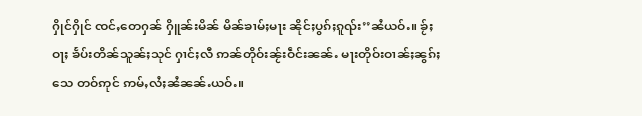ႁိုင်ႁိုင် ၸင်ႇတေႁၼ် ႁိူၼ်းမိၼ် မိၼ်ၶၢမ်ႈမႃး ၼိုင်ႈပွၵ်ႈၵူၺ်း’’ၼႆယဝ်ႉ။ ၶ်ႂႈဝႃႈ ၶႅပ်းတိၼ်သူၼ်ႈသုင် ႁၢင်ႈလီ ဢၼ်တိုဝ်းၼ်ႂးဝဵင်းၼၼ်ႉ မႃးတိုဝ်းဝၢၼ်ႈၼွၵ်ႈသေ တဝ်ဢုင် ဢမ်ႇလႆႈၼႆၼၼ်ႉယဝ်ႉ။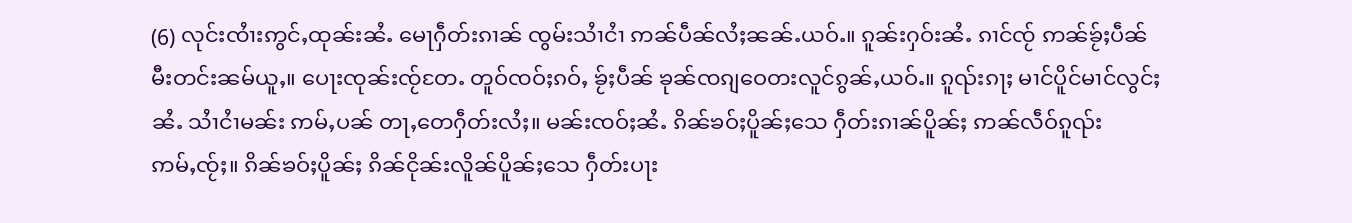(6) လုင်းၸႆၢးဢွင်ႇထုၼ်းၼႆႉ မေႃႁဵတ်းၵၢၼ် ၸွမ်းသႆၢငႆၢ ဢၼ်ပဵၼ်လႆႈၼၼ်ႉယဝ်ႉ။ ၵူၼ်းႁဝ်းၼႆႉ ၵၢင်ၸ်ႂ ဢၼ်ၶ်ႂႈပဵၼ် မီးတင်းၼမ်ယူႇ။ ပေႃးၸုၼ်းၸႂ်တႄႉ တူဝ်ၸဝ်ႈၵဝ်ႇ ၶ်ႂႈပဵၼ် ၶုၼ်ၸၵျဝေတးလူင်ၵွၼ်ႇယဝ်ႉ။ ၵူၺ်းၵႃႈ မၢင်ပိူင်မၢင်လွင်ႈၼႆႉ သႆၢငႆၢမၼ်း ဢမ်ႇပၼ် တႃႇတေႁဵတ်းလႆႈ။ မၼ်းၸဝ်ႈၼႆႉ ၵိၼ်ၶဝ်ႈပိူၼ်ႈသေ ႁဵတ်းၵၢၼ်ပိူၼ်ႈ ဢၼ်လဵဝ်ၵူၺ်းဢမ်ႇၸ်ႂႈ။ ၵိၼ်ၶဝ်ႈပိူၼ်ႈ ၵိၼ်ငိုၼ်းလိူၼ်ပိူၼ်ႈသေ ႁဵတ်းပႃး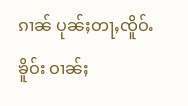ၵၢၼ် ပုၼ်ႈတႃႇၸိူဝ်ႉၶိူဝ်း ဝၢၼ်ႈ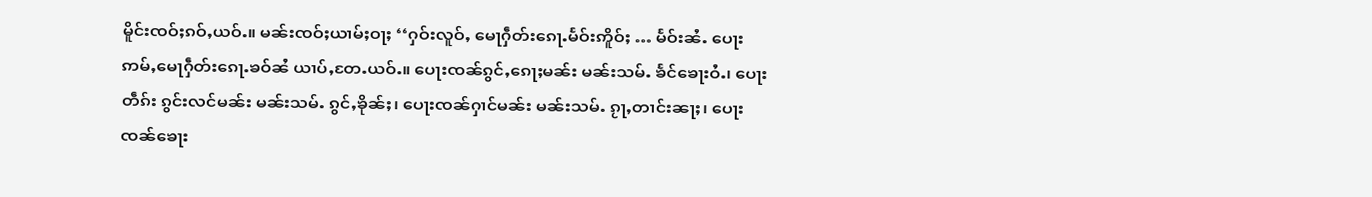မိူင်းၸဝ်ႈၵဝ်ႇယဝ်ႉ။ မၼ်းၸဝ်ႈယၢမ်ႈဝႃႈ ‘‘ႁဝ်းလူဝ်ႇ မေႃႁဵတ်းၵေႃႉမႅဝ်းဢိူဝ်ႈ … မႅဝ်းၼႆႉ ပေႃးဢမ်ႇမေႃႁဵတ်းၵေႃႉၶဝ်ၼႆ ယၢပ်ႇတႄႉယဝ်ႉ။ ပေႃးၸၼ်ၵွင်ႇၵေႃႈမၼ်း မၼ်းသမ်ႉ ၶႅင်ၶေႃးဝႆႉ၊ ပေႃးတဵၵ်း ၵွင်းလင်မၼ်း မၼ်းသမ်ႉ ၵွင်ႇၶိုၼ်ႈ၊ ပေႃးၸၼ်ႁၢင်မၼ်း မၼ်းသမ်ႉ ၵႂႃႇတၢင်းၼႃႈ၊ ပေႃးၸၼ်ၶေႃး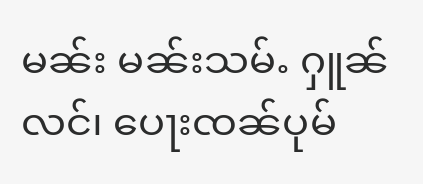မၼ်း မၼ်းသမ်ႉ ႁူၼ်လင်၊ ပေႃးၸၼ်ပုမ်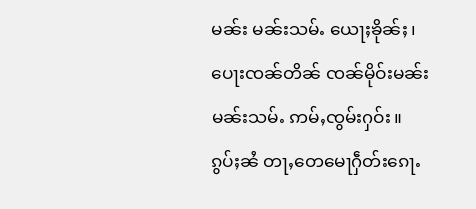မၼ်း မၼ်းသမ်ႉ ယေႃႈၶိုၼ်ႈ၊ ပေႃးၸၼ်တိၼ် ၸၼ်မိုဝ်းမၼ်း မၼ်းသမ်ႉ ဢမ်ႇၸွမ်းႁဝ်း။ ၵွပ်ႈၼႆ တႃႇတေမေႃႁဵတ်းၵေႃႉ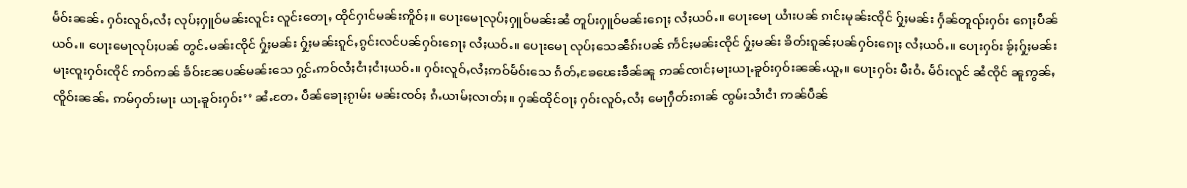မႅဝ်းၼၼ်ႉ ႁဝ်းလူဝ်ႇလႆႈ လုပ်ႈႁူဝ်မၼ်းလူင်း လူင်းတေႃႇ ထိုင်ႁၢင်မၼ်းဢိူဝ်ႈ။ ပေႃးမေႃလုပ်ႈႁူဝ်မၼ်းၼႆ တူပ်းႁူဝ်မၼ်းၵေႃႈ လႆႈယဝ်ႉ။ ပေႃးမေႃ ယႆၢးပၼ် ၵၢင်းမုၼ်းၸိုင် ႁႂ်ႈမၼ်း ႁႅၼ်တူၺ်းႁဝ်း ၵေႃႈပဵၼ်ယဝ်ႉ။ ပေႃးမေႃလုပ်ႈပၼ် တွင်ႉမၼ်းၸိုင် ႁႂ်ႈမၼ်း ႁႂ်ႈမၼ်းၵူင်ႇၵွင်းလင်ပၼ်ႁဝ်းၵေႃႈ လႆႈယဝ်ႉ။ ပေႃးမေႃ လုပ်ႈသေၼဵၵ်းပၼ် ဢႅင်ႈမၼ်းၸိုင် ႁႂ်ႈမၼ်း ၶိတ်းၵူၼ်ႈပၼ်ႁဝ်းၵေႃႈ လႆႈယဝ်ႉ။ ပေႃးႁဝ်း ၶ်ႂႈႁႂ်ႈမၼ်း မႃးၸူးႁဝ်းၸိုင် ဢဝ်ဢၼ် ၶႅဝ်းၼႄပၼ်မၼ်းသေ ႁွင်ႉဢဝ်လႆႈငႆၢႈငႆၢႈယဝ်ႉ။ ႁဝ်းလူဝ်ႇလႆႈဢဝ်မႅဝ်းသေ ၵႅတ်ႇၶႄၽေးၶဵၼ်ၼူ ဢၼ်ၸၢင်ႈမႃးယႃႉၶူဝ်းႁဝ်းၼၼ်ႉယူႇ။ ပေႃးႁဝ်း မီးဝႆႉ မႅဝ်းလူင် ၼႆၸိုင် ၼူဢွၼ်ႇၸိူဝ်းၼၼ်ႉ ဢမ်ႁတ်းမႃး ယႃႉၶူဝ်းႁဝ်း’’ ၼႆႉတႄႉ ပဵၼ်ၶေႃႈၵႂၢမ်း မၼ်းၸဝ်ႈ ၵႆႉယၢမ်ႈလၢတ်ႈ။ ႁၼ်ထိုင်ဝႃႈ ႁဝ်းလူဝ်ႇလႆႈ မေႃႁဵတ်းၵၢၼ် ၸွမ်းသႆၢငႆၢ ဢၼ်ပဵၼ်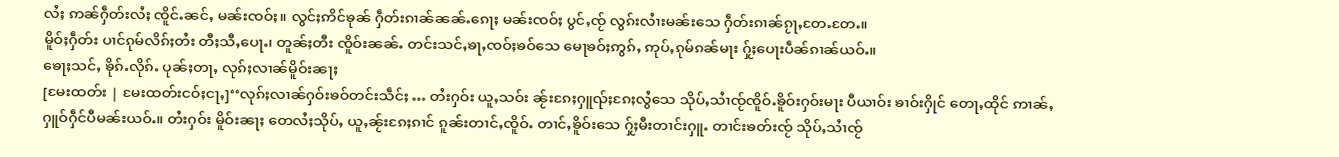လႆႈ ဢၼ်ႁဵတ်းလႆႈ ၸိူင်ႉၼင်ႇ မၼ်းၸဝ်ႈ။ လွင်ႈဢိင်ၶုၼ် ႁဵတ်းၵၢၼ်ၼၼ်ႉၵေႃႈ မၼ်းၸဝ်ႈ ပွင်ႇၸ်ႂ လွၵ်းလႆၢးမၼ်းသေ ႁဵတ်းၵၢၼ်ၵႂႃႇတႄႉတႄႉ။
မိူဝ်ႈႁဵတ်း ပၢင်ၵုမ်လိၵ်ႈတႆး တီႈသီႇပေႃႉ၊ တူၼ်ႈတီး ၸိူဝ်းၼၼ်ႉ တင်းသင်ႇၶႃႇၸဝ်ႈၶဝ်သေ မေႃၶဝ်ႈဢွၵ်ႇ ဢုပ်ႇၵုမ်ၵၼ်မႃး ႁႂ်ႈပေႃးပဵၼ်ၵၢၼ်ယဝ်ႉ။
ၶေႃႈသင်ႇ ၶိုၵ်ႉလိုၵ်ႉ ပုၼ်ႈတႃႇ လုၵ်ႈလၢၼ်မိူဝ်းၼႃႈ
[မႄးထတ်း | မႄးထတ်းငဝ်ႈငႃႇ]‘‘လုၵ်ႈလၢၼ်ႁဝ်းၶဝ်တင်းသဵင်ႈ … တႆးႁဝ်း ယူႇသဝ်း ၼ်ႂးၵႄႈႁူၺ်ႈၵႄႈလွႆသေ သိုပ်ႇသႆၢၸ်ႂၸိူဝ်ႉၶိူဝ်းႁဝ်းမႃး ပီယၢဝ်း ၶၢဝ်းႁိုင် တေႃႇထိုင် ဢၢၼ်ႇႁူဝ်ႁဵင်ပီမၼ်းယဝ်ႉ။ တႆးႁဝ်း မိူဝ်းၼႃႈ တေလႆႈသိုပ်ႇ ယူႇၼ်ႂးၵႄႈၵၢင် ၵူၼ်းတၢင်ႇၸိူဝ်ႉ တၢင်ႇၶိူဝ်းသေ ႁႂ်ႈမီးတၢင်းႁူႉ တၢင်းၶတ်းၸ်ႂ သိုပ်ႇသႆၢၸ်ႂ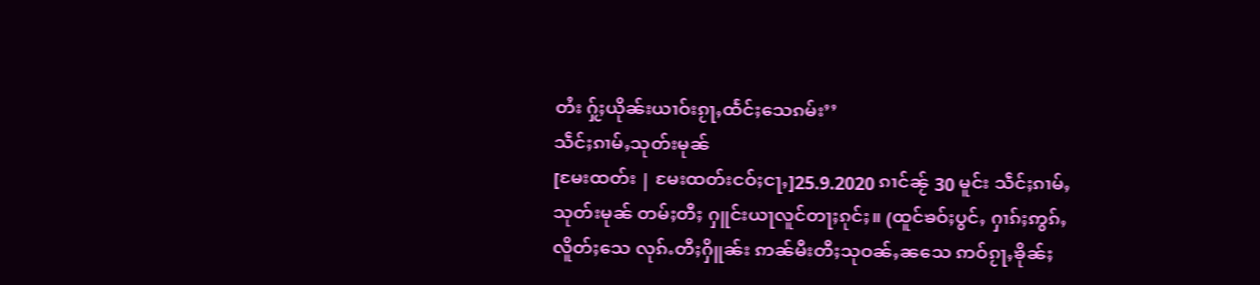တႆး ႁႂ်ႈယိုၼ်းယၢဝ်းၵႂႃႇထႅင်ႈသေၵမ်း’’
သဵင်ႈၵၢမ်ႇသုတ်းမုၼ်
[မႄးထတ်း | မႄးထတ်းငဝ်ႈငႃႇ]25.9.2020 ၵၢင်ၼႂ် 30 မူင်း သဵင်ႈၵၢမ်ႇသုတ်းမုၼ် တမ်ႈတီႈ ႁူင်းယႃလူင်တႃႈၵုင်ႈ။ (ထူင်ၶဝ်ႈပွင်ႇ ႁၢၵ်ႈဢွၵ်ႇလိူတ်ႈသေ လုၵ်ႉတီႈႁိူၼ်း ဢၼ်မီးတီႈသုဝၼ်ႇၼသေ ဢဝ်ၵႂႃႇၶိုၼ်ႈ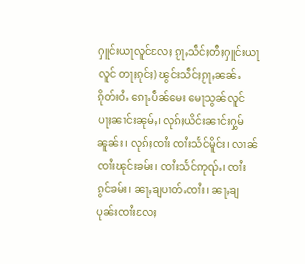ႁူင်းယႃလူင်လႄႈ ၵႂႃႇသဵင်ႈတီႈႁူင်းယႃလူင် တႃႈၵုင်ႈ) ၽွင်းသဵင်ႈၵႂႃႇၼၼ်ႉ ၵိုတ်းဝႆႉ ၵေႃႉပဵၼ်မေး မေႃသွၼ်လူင် ပႃႈၼၢင်းၼုမ်ႇ၊ လုၵ်ႈယိင်းၼၢင်းႁွမ်ၼူၼ်း၊ လုၵ်ႈၸၢႆး ၸၢႆးသႅင်မိူင်း၊ လၢၼ် ၸၢႆးၽုင်းၶမ်း၊ ၸၢႆးသႅင်ဢုၺ်ႉ၊ ၸၢႆးၵွင်ၶမ်း၊ ၼႃႇၶျပၢတ်ႉၸၢႆး၊ ၼႃႇၶျပုၼ်းၸၢႆးလႄႈ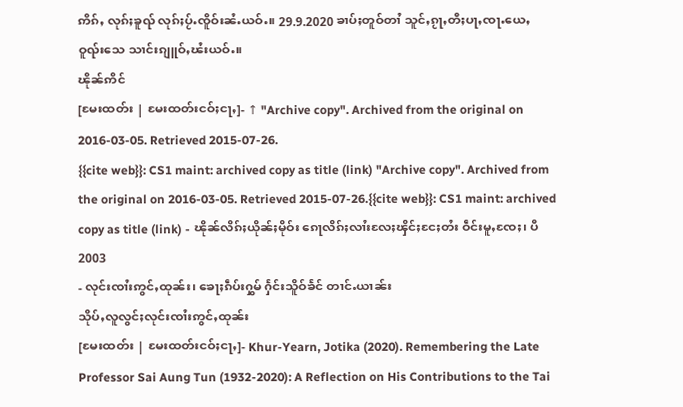ဢိၵ်ႇ လုၵ်ႈၶူၺ် လုၵ်ႈပႂ်ႉၸိူဝ်းၼႆႉယဝ်ႉ။ 29.9.2020 ၶၢပ်ႈတူဝ်တၢႆ သူင်ႇၵႂႃႇတီႈပႃႇၸႃႉယေႇဝူၺ်းသေ သၢင်းၵျူဝ်ႇၽႆးယဝ်ႉ။
ၽိုၼ်ဢိင်
[မႄးထတ်း | မႄးထတ်းငဝ်ႈငႃႇ]- ↑ "Archive copy". Archived from the original on 2016-03-05. Retrieved 2015-07-26.
{{cite web}}: CS1 maint: archived copy as title (link) "Archive copy". Archived from the original on 2016-03-05. Retrieved 2015-07-26.{{cite web}}: CS1 maint: archived copy as title (link) - ၽိုၼ်လိၵ်ႈယိုၼ်ႈမိုဝ်း ၵေႃလိၵ်ႈလၢႆးလႄႈၾိင်ႈငႄႈတႆး ဝဵင်းမူႇၸႄႈ၊ ပီ 2003
- လုင်းၸၢႆးဢွင်ႇထုၼ်း၊ ၶေႃႈၵဵပ်းႁွမ် ႁႅင်းသိူဝ်ၶႅင် တၢင်ႉယၢၼ်း
သိုပ်ႇလူလွင်ႈလုင်းၸၢႆးဢွင်ႇထုၼ်း
[မႄးထတ်း | မႄးထတ်းငဝ်ႈငႃႇ]- Khur-Yearn, Jotika (2020). Remembering the Late Professor Sai Aung Tun (1932-2020): A Reflection on His Contributions to the Tai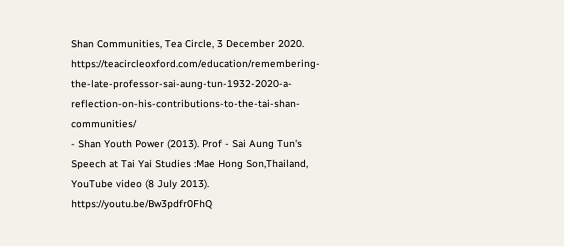Shan Communities, Tea Circle, 3 December 2020. https://teacircleoxford.com/education/remembering-the-late-professor-sai-aung-tun-1932-2020-a-reflection-on-his-contributions-to-the-tai-shan-communities/
- Shan Youth Power (2013). Prof - Sai Aung Tun's Speech at Tai Yai Studies :Mae Hong Son,Thailand, YouTube video (8 July 2013). https://youtu.be/Bw3pdfr0FhQ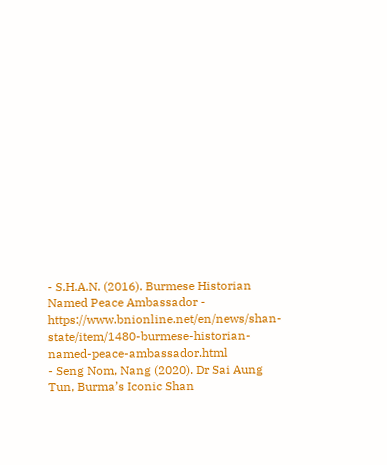- S.H.A.N. (2016). Burmese Historian Named Peace Ambassador - https://www.bnionline.net/en/news/shan-state/item/1480-burmese-historian-named-peace-ambassador.html
- Seng Nom, Nang (2020). Dr Sai Aung Tun, Burma’s Iconic Shan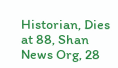Historian, Dies at 88, Shan News Org, 28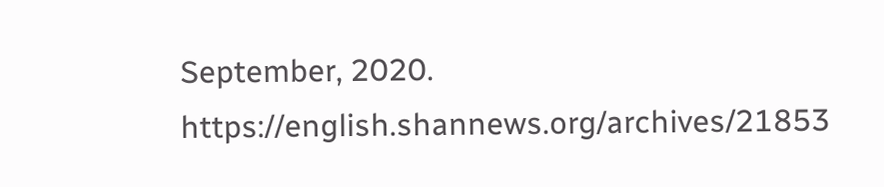September, 2020. https://english.shannews.org/archives/21853